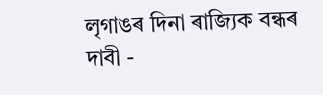লৃগাঙৰ দিনা ৰাজ্যিক বন্ধৰ দাবী -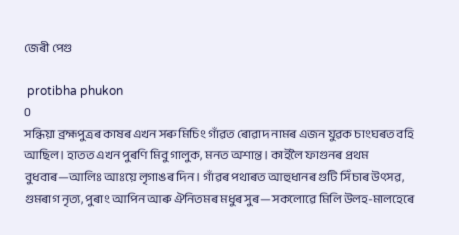জেৰী পেগু

 protibha phukon
0
সন্ধিয়া ব্ৰহ্মপুত্ৰৰ কাষৰ এখন সৰু মিচিং গাঁৱত ৰোৱাদ নামৰ এজন যুৱক চাংঘৰত বহি আছিল। হাতত এখন পুৰণি মিবু গালুক, মনত অশান্ত। কাইলৈ ফাগুনৰ প্ৰথম বুধবাৰ—আলিঃ আঃয়ে লৃগাঙৰ দিন। গাঁৱৰ পথাৰত আহুধানৰ গুটি সিঁচাৰ উৎসৱ, গুমৰাগ নৃত্য, পুৰাং আপিন আৰু ঐনিতমৰ মধুৰ সুৰ—সকলোৱে মিলি উলহ-মালহেৰে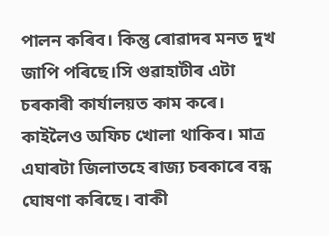পালন কৰিব। কিন্তু ৰোৱাদৰ মনত দুখ জাপি পৰিছে।সি গুৱাহাটীৰ এটা চৰকাৰী কাৰ্যালয়ত কাম কৰে। কাইলৈও অফিচ খোলা থাকিব। মাত্ৰ এঘাৰটা জিলাতহে ৰাজ্য চৰকাৰে বন্ধ ঘোষণা কৰিছে। বাকী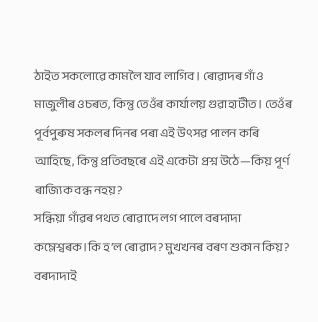ঠাইত সকলোৱে কামলৈ যাব লাগিব। ৰোৱাদৰ গাঁও মাজুলীৰ ওচৰত, কিন্তু তেওঁৰ কাৰ্যালয় গুৱাহাটীত। তেওঁৰ পূৰ্বপুৰুষ সকলৰ দিনৰ পৰা এই উৎসৱ পালন কৰি আহিছে, কিন্তু প্ৰতিবছৰে এই একেটা প্ৰশ্ন উঠে—কিয় পূৰ্ণ ৰাজ্যিক বন্ধ নহয়?
সন্ধিয়া গাঁৱৰ পথত ৰোৱাদে লগ পালে বৰদাদা কম্লেশ্বৰক।কি হ’ল ৰোৱাদ? মুখখনৰ বৰণ শুকান কিয়? বৰদাদাই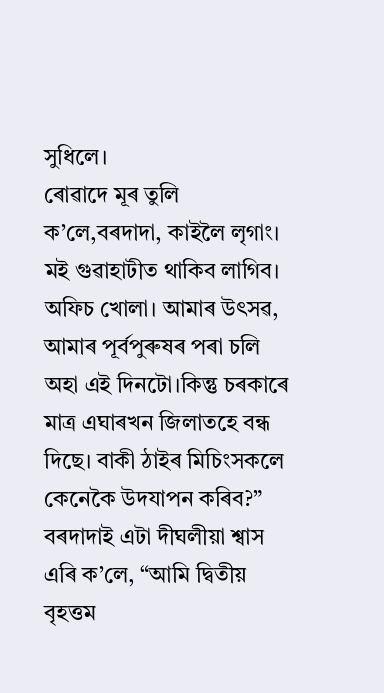সুধিলে।
ৰোৱাদে মূৰ তুলি ক’লে,বৰদাদা, কাইলৈ লৃগাং। মই গুৱাহাটীত থাকিব লাগিব। অফিচ খোলা। আমাৰ উৎসৱ, আমাৰ পূৰ্বপুৰুষৰ পৰা চলি অহা এই দিনটো।কিন্তু চৰকাৰে মাত্ৰ এঘাৰখন জিলাতহে বন্ধ দিছে। বাকী ঠাইৰ মিচিংসকলে কেনেকৈ উদযাপন কৰিব?”
বৰদাদাই এটা দীঘলীয়া শ্বাস এৰি ক’লে, “আমি দ্বিতীয় বৃহত্তম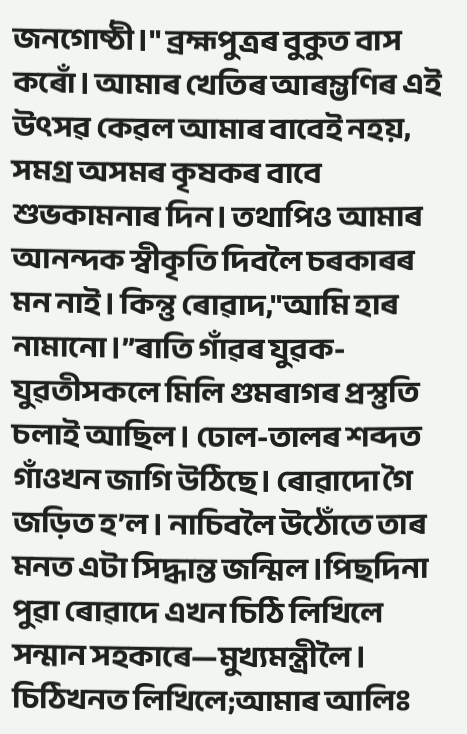জনগোষ্ঠী।" ব্ৰহ্মপুত্ৰৰ বুকুত বাস কৰোঁ। আমাৰ খেতিৰ আৰম্ভণিৰ এই উৎসৱ কেৱল আমাৰ বাবেই নহয়, সমগ্ৰ অসমৰ কৃষকৰ বাবে শুভকামনাৰ দিন। তথাপিও আমাৰ আনন্দক স্বীকৃতি দিবলৈ চৰকাৰৰ মন নাই। কিন্তু ৰোৱাদ,"আমি হাৰ নামানো।”ৰাতি গাঁৱৰ যুৱক-যুৱতীসকলে মিলি গুমৰাগৰ প্ৰস্তুতি চলাই আছিল। ঢোল-তালৰ শব্দত গাঁওখন জাগি উঠিছে। ৰোৱাদো গৈ জড়িত হ’ল। নাচিবলৈ উঠোঁতে তাৰ মনত এটা সিদ্ধান্ত জন্মিল।পিছদিনা পুৱা ৰোৱাদে এখন চিঠি লিখিলে সন্মান সহকাৰে—মুখ্যমন্ত্ৰীলৈ। চিঠিখনত লিখিলে;আমাৰ আলিঃ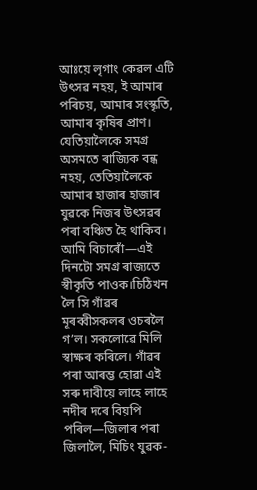আঃয়ে লৃগাং কেৱল এটি উৎসৱ নহয়, ই আমাৰ পৰিচয়, আমাৰ সংস্কৃতি, আমাৰ কৃষিৰ প্ৰাণ। যেতিয়ালৈকে সমগ্ৰ অসমতে ৰাজ্যিক বন্ধ নহয়, তেতিয়ালৈকে আমাৰ হাজাৰ হাজাৰ যুৱকে নিজৰ উৎসৱৰ পৰা বঞ্চিত হৈ থাকিব। আমি বিচাৰোঁ—এই দিনটো সমগ্ৰ ৰাজ্যতে স্বীকৃতি পাওক।চিঠিখন লৈ সি গাঁৱৰ মূৰব্বীসকলৰ ওচৰলৈ গ’ল। সকলোৱে মিলি স্বাক্ষৰ কৰিলে। গাঁৱৰ পৰা আৰম্ভ হোৱা এই সৰু দাবীয়ে লাহে লাহে নদীৰ দৰে বিয়পি পৰিল—জিলাৰ পৰা জিলালৈ, মিচিং যুৱক-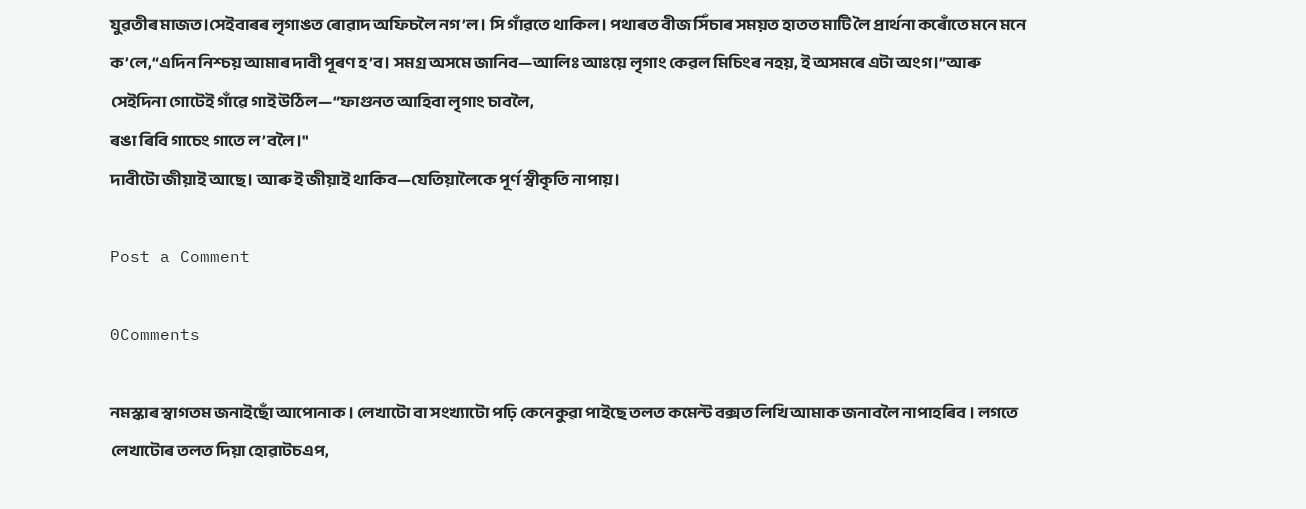যুৱতীৰ মাজত।সেইবাৰৰ লৃগাঙত ৰোৱাদ অফিচলৈ নগ’ল। সি গাঁৱতে থাকিল। পথাৰত বীজ সিঁচাৰ সময়ত হাতত মাটি লৈ প্ৰাৰ্থনা কৰোঁতে মনে মনে ক’লে,“এদিন নিশ্চয় আমাৰ দাবী পূৰণ হ’ব। সমগ্ৰ অসমে জানিব—আলিঃ আঃয়ে লৃগাং কেৱল মিচিংৰ নহয়, ই অসমৰে এটা অংগ।”আৰু সেইদিনা গোটেই গাঁৱে গাই উঠিল—“ফাগুনত আহিবা লৃগাং চাবলৈ,
ৰঙা ৰিবি গাচেং গাতে ল’বলৈ।"
দাবীটো জীয়াই আছে। আৰু ই জীয়াই থাকিব—যেতিয়ালৈকে পূৰ্ণ স্বীকৃতি নাপায়।

Post a Comment

0Comments

নমস্কাৰ স্বাগতম জনাইছোঁ আপোনাক । লেখাটো বা সংখ্যাটো পঢ়ি কেনেকুৱা পাইছে তলত কমেন্ট বক্সত লিখি আমাক জনাবলৈ নাপাহৰিব । লগতে লেখাটোৰ তলত দিয়া হোৱাটচএপ,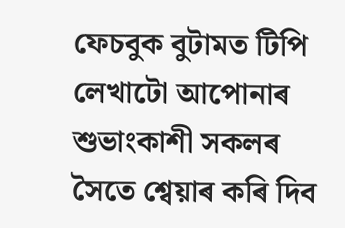ফেচবুক বুটামত টিপি লেখাটো আপোনাৰ শুভাংকাশী সকলৰ সৈতে শ্বেয়াৰ কৰি দিব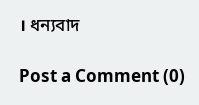। ধন্যবাদ

Post a Comment (0)